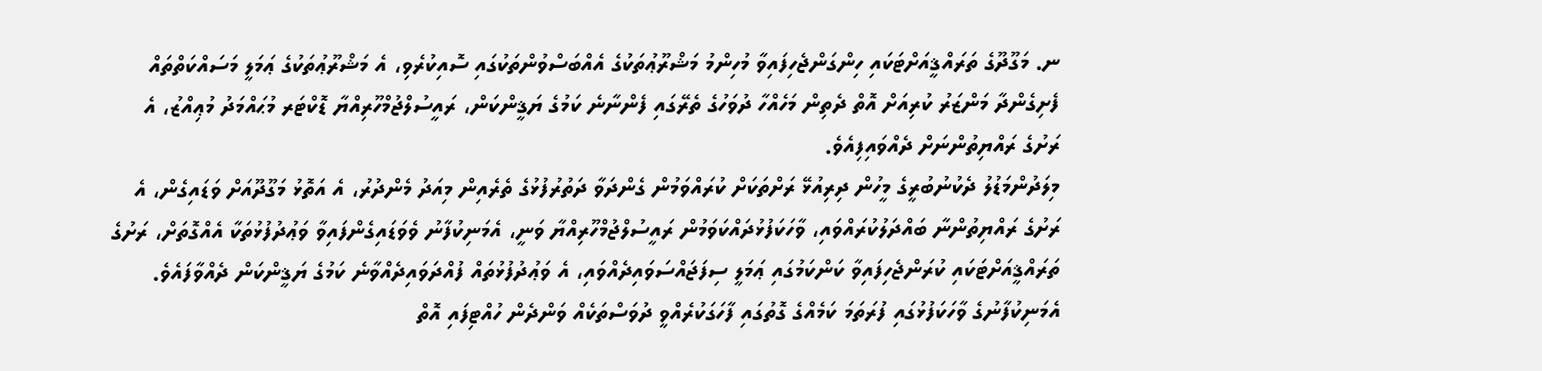ނ. މަގޫދޫގެ ތަރައްޤީއަށްޓަކައި ހިންގަންޖެހިފައިވާ މުހިންމު މަޝްރޫޢުތަކުގެ އެއްބަސްވުންތަކުގައި ސޮއިކުރެވި، އެ މަޝްރޫޢުތަކުގެ ޢަމަލީ މަސައްކަތްތައް ފެށިގެންދާ މަންޒަރު ކުރިއަށް އޮތް ދެތިން މަހެއްހާ ދުވަހުގެ ތެރޭގައި ފެންނާނެ ކަމުގެ ޔަޤީންކަން، ރައީސުލްޖުމްހޫރިއްޔާ ޑޮކްޓަރ މުޙައްމަދު މުޢިއްޒު، އެ ރަށުގެ ރައްޔިތުންނަށް ދެއްވައިފިއެވެ.
މިލަދުންމަޑުލު ދެކުނުބުރީގެ މީހުން ދިރިއުޅޭ ރަށްތަކަށް ކުރައްވަމުން ގެންދަވާ ދަތުރުފުޅުގެ ތެރެއިން މިއަދު މެންދުރު، އެ އަތޮޅު މަގޫދޫއަށް ވަޑައިގެން، އެ ރަށުގެ ރައްޔިތުންނާ ބައްދަލުކުރައްވައި، ވާހަކަފުޅުދައްކަވަމުން ރައީސުލްޖުމްހޫރިއްޔާ ވަނީ، އެމަނިކުފާނު ވެވަޑައިގެންފައިވާ ވަޢުދުފުޅުތަކާ އެއްގޮތަށް، ރަށުގެ ތަރައްޤީއަށްޓަކައި ކުރަންޖެހިފައިވާ ކަންކަމުގައި ޢަމަލީ ސިފަޖައްސަވައިދެއްވައި، އެ ވަޢުދުފުޅުތައް ފުއްދަވައިދެއްވާނެ ކަމުގެ ޔަޤީންކަން ދެއްވާފައެވެ.
އެމަނިކުފާނުގެ ވާހަކަފުޅުގައި ފުރަތަމަ ކަމެއްގެ ގޮތުގައި ފާހަގަކުރެއްވީ ދުވަސްތަކެއް ވަންދެން ހުއްޓިފައި އޮތް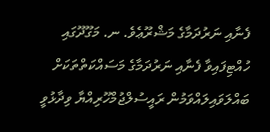ފެނާއި ނަރުދަމާގެ މަޝްރޫޢެވެ. ނ. މަގޫދޫގައި ހުއްޓިފައިވާ ފެނާއި ނަރުދަމާގެ މަސައްކަތްތަކަށް ބައްލަވައިލައްވަމުން ރައީސުލްޖުމްހޫރިއްޔާ ވިދާޅުވީ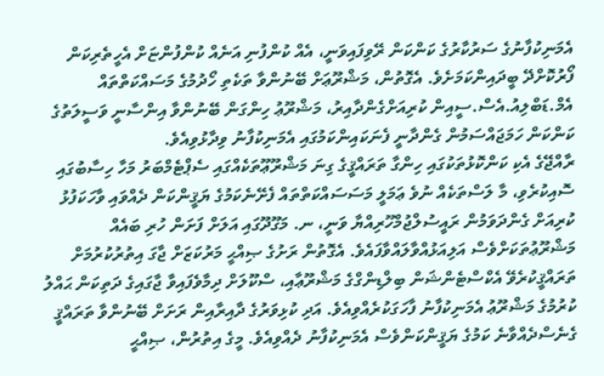އެމަނިކުފާނުގެ ސަރުކާރުގެ ކަންކަން ރޭވިފައިވަނީ، އެއް ކުންފުނި އަނެއް ކުންފުންޏަށް އެހީތެރިކަން ފޯރުކޮށްދޭ ބީދައިންކަމަށެވެ. އެގޮތުން، މަޝްރޫޢަށް ބޭނުންވާ ތަކެތި ހޯދުމުގެ މަސައްކަތްތައް އެމް.ޑަބްލިއު.އެސް.ސީއިން ކުރިއަށްގެންދާއިރު، މަޝްރޫޢު ހިންގަން ބޭނުންވާ އިންސާނީ ވަސީލަތުގެ ކަންކަން ހަމަޖައްސަމުން ގެންދާނީ ފެނަކައިންކަމުގައި އެމަނިކުފާނު ވިދާޅުވިއެވެ.
ރާއްޖޭގެ އެކި ކަންކޮޅުތަކުގައި ހިންގާ ތަރައްޤީގެ ގިނަ މަޝްރޫޢޫތަކެއްގައި ސެޕްޓެމްބަރު މަހާ ހިސާބުގައި ސޮއިކުރެވި، މާ ލަސްތަކެއް ނުވެ ޢަމަލީ މަސަސައްކަތްތައް ފެށޭނެކަމުގެ ޔަޤީންކަން ދެއްވައި ވާހަކަފުޅު ކުރިއަށް ގެންދަވަމުން ރައީސުލްޖުމްހޫރިއްޔާ ވަނީ، ނ. މަގޫދޫގައި އަލަށް ފަށަން ހުރި ބައެއް މަޝްރޫޢުތަކަށްވެސް އަލިއަޅުއްވާލައްވާފައެވެ. އެގޮތުން ރަށުގެ ޞިއްޙީ މަރުކަޒަށް ޖާގަ އިތުރުކުރުމަށް ތަރައްޤީކުރެވޭ އެކްސްޓެންޝަން ބިލްޑިންގްގެ މަޝްރޫޢާއި، ސްކޫލަށް ދިމާވެފައިވާ ޖާގައިގެ ދަތިކަން ޙައްލު ކުރުމުގެ މަޝްރޫޢު އެމަނިކުފާނު ފާހަގަކުރެއްވިއެވެ. އަދި ކުޅިވަރުގެ ދާއިރާއިން ރަށަށް ބޭނުންވާ ތަރައްޤީ ގެނެސްދެއްވާނެ ކަމުގެ ޔަޤީންކަންވެސް އެމަނިކުފާނު ދެއްވިއެވެ. މީގެ އިތުރުން، ޞިއްޙީ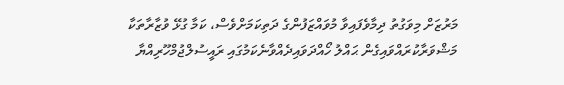މަރުޒަށް މިވަގުތު ދިމާވެފައިވާ މުވައްޒަފުންގެ ދަތިކަމަށްވެސް، ކަމާ ގުޅޭ ވުޒާރާތަކާ މަޝްވަރާކުރައްވައިގެން ޙައްލު ހޯއްދަވައިދެއްވާނެކަމުގައި ރައީސުލްޖުމްހޫރިއްޔާ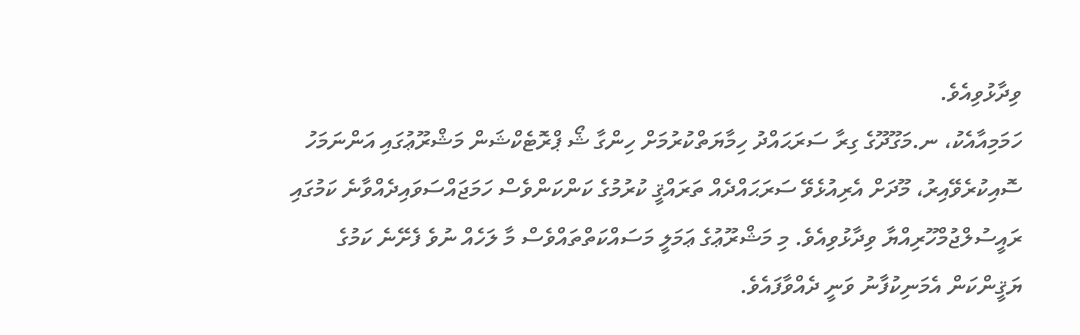ވިދާޅުވިއެވެ.
ހަމަމިއާއެކު، ނ.މަގޫދޫގެ ގިރާ ސަރަޙައްދު ހިމާޔަތްކުރުމަށް ހިންގާ ޝޯ ޕްރޮޓެކްޝަން މަޝްރޫޢުގައި އަންނަމަހު ސޮއިކުރެވޭއިރު، މޫދަށް އެރިއުޅެވޭ ސަރަޙައްދެއް ތަރައްޤީ ކުރުމުގެ ކަންކަންވެސް ހަމަޖައްސަވައިދެއްވާނެ ކަމުގައި ރައީސުލްޖުމްހޫރިއްޔާ ވިދާޅުވިއެވެ. މި މަޝްރޫޢުގެ ޢަމަލީ މަސައްކަތްތައްވެސް މާ ލަހެއް ނުވެ ފެށޭނެ ކަމުގެ ޔަޤީންކަން އެމަނިކުފާނު ވަނީ ދެއްވާފައެވެ.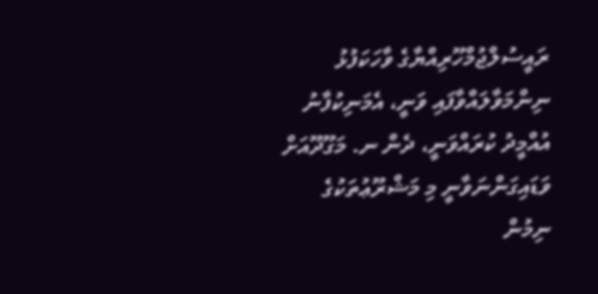ރައީސުލްޖުމްހޫރިއްޔާގެ ވާހަކަފުޅު ނިންމަވާލައްވާފައި ވަނީ، އެމަނިކުފާނު އުއްމީދު ކުރައްވަނީ، ދެން ނ. މަގޫދޫއަށް ވަޑައިގަންނަވާނީ މި މަޝްރޫޢުތަކުގެ ނިމުން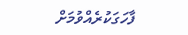ފާހަގަކުރެއްވުމަށް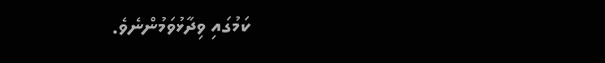ކަމުގައި ވިދާޅުވަމުންނެވެ.